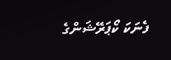ފެނަކަ ކޯޕަރޭޝަންގެ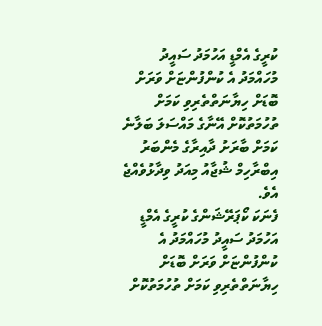ކުރީގެ އެމްޑީ އަހުމަދު ސައީދު މުހައްމަދު އެ ކުންފުންޏަށް ވަރަށް ބޮޑަށް ހިޔާނަތްތެރިވި ކަމަށް ތުހުމަތުކޮށް އޭނާގެ މައްސަލަ ބަލާނެ ކަމަށް ބާރަށު ދާއިރާގެ މެންބަރު އިބްރާހިމް ޝުޖާއު މިއަދު ވިދާޅުވެއްޖެ އެވެ.
ފެނަކަ ކޯޕަރޭޝަންގެ ކުރީގެ އެމްޑީ އަހުމަދު ސައީދު މުހައްމަދު އެ ކުންފުންޏަށް ވަރަށް ބޮޑަށް ހިޔާނަތްތެރިވި ކަމަށް ތުހުމަތުކޮށް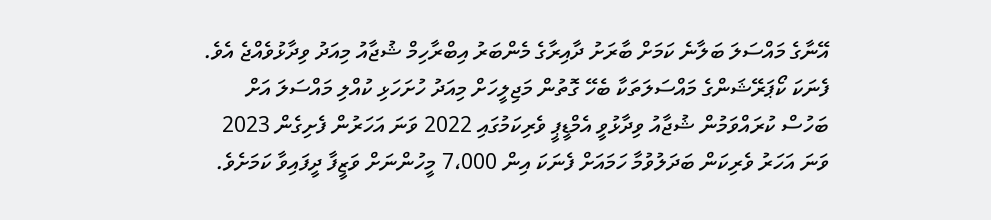އޭނާގެ މައްސަލަ ބަލާނެ ކަމަށް ބާރަށު ދާއިރާގެ މެންބަރު އިބްރާހިމް ޝުޖާއު މިއަދު ވިދާޅުވެއްޖެ އެވެ.
ފެނަކަ ކޯޕަރޭޝަންގެ މައްސަލަތަކާ ބެހޭ ގޮތުން މަޖިލީހަށް މިއަދު ހުށަހަޅި ކުއްލި މައްސަލަ އަށް ބަހުސް ކުރައްވަމުން ޝުޖާއު ވިދާޅުވީ އެމްޑީޕީ ވެރިކަމުގައި 2022 ވަނަ އަހަރުން ފެށިގެން 2023 ވަނަ އަހަރު ވެރިކަން ބަދަލުވުމާ ހަމައަށް ފެނަކަ އިން 7،000 މީހުންނަށް ވަޒީފާ ދީފައިވާ ކަމަށެވެ.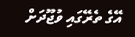އޭގެ ތެރޭގައި ވުޖޫދަށް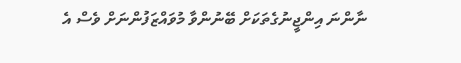ނާންނަ އިންޖީނުގެތަކަށް ބޭނުންވާ މުވައްޒަފުންނަށް ވެސް އެ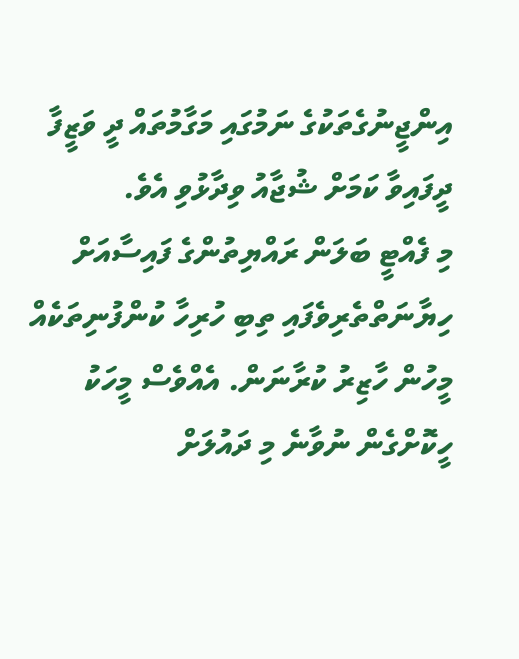އިންޖީނުގެތަކުގެ ނަމުގައި މަގާމުތައް ދީ ވަޒީފާ ދީފައިވާ ކަމަށް ޝުޖާއު ވިދާޅުވި އެވެ.
މި ފެއްޓީ ބަލަން ރައްޔިތުންގެ ފައިސާއަށް ހިޔާނަތްތެރިވެފައި ތިބި ހުރިހާ ކުންފުނިތަކެއް މީހުން ހާޒިރު ކުރާނަން. އެއްވެސް މީހަކު ހީކޮށްގެން ނުވާނެ މި ދައުލަށް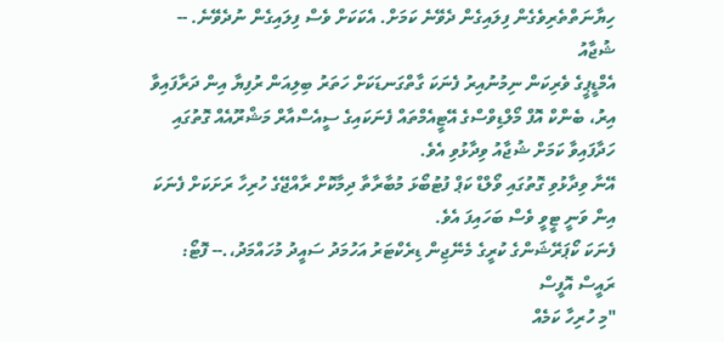ހިޔާނަތްތެރިވެގެން ފިލައިގެން ދެވޭނެ ކަމަށް. އެކަކަށް ވެސް ފިލައިގެން ނުދެވޭނެ. -- ޝުޖާއު
އެމްޑީޕީގެ ވެރިކަން ނިމުނުއިރު ފެނަކަ ގާތްގަނޑަކަށް ހަތަރު ބިލިއަން ރުފިޔާ އިން ދަރާފައިވާ އިރު، ބެންކް އޮފް މޯލްޑިވްސްގެ އޭޓީއެމްތައް ފެނަކައިގެ ސީއެސްއާރް މަޝްރޫއެއް ގޮތުގައި ހަދާފައިވާ ކަމަށް ޝުޖާއު ވިދާޅުވި އެވެ.
އޭނާ ވިދާޅުވި ގޮތުގައި ވޯލްޑް ކަޕް ފުޓުބޯޅަ މުބާރާތާ ދިމާކޮށް ރާއްޖޭގެ ހުރިހާ ރަށަކަށް ފެނަކަ އިން ވަނީ ޓީވީ ވެސް ބަހައިފަ އެވެ.
ފެނަކަ ކޯޕަރޭޝަންގެ ކުރީގެ މެނޭޖިން ޑިރެކްޓަރު އަހުމަދު ސައީދު މުހައްމަދު،.-- ފޮޓޯ: ރައީސް އޮފީސް
"މި ހުރިހާ ކަމެއް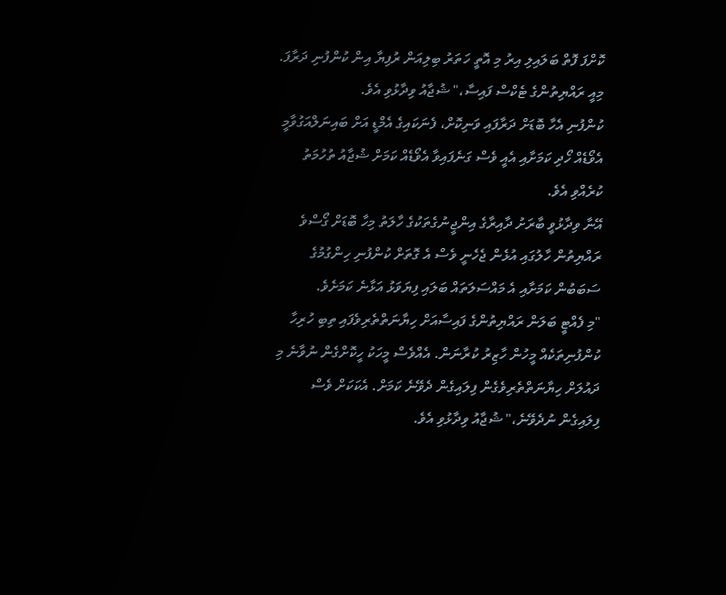ކޮށްފަ ފޮތް ބަލައިލި އިރު މި އޮތީ ހަތަރު ބިލިއަން ރުފިޔާ އިން ކުންފުނި ދަރާފަ. މިއީ ރައްޔިތުންގެ ޓެކްސް ފައިސާ،" ޝުޖާއު ވިދާޅުވި އެވެ.
ކުންފުނި އެހާ ބޮޑަށް ދަރާފައި ވަނިކޮށް، ފެނަކައިގެ އެމްޑީ އަށް ބައިނަލްއަގުވާމީ އެވޯޑެއް ހޯދި ކަމަށާއި އެއީ ވެސް ގަނެފައިވާ އެވޯޑެއް ކަމަށް ޝުޖާއު ތުހުމަތު ކުރެއްވި އެވެ.
އޭނާ ވިދާޅުވީ ބާރަށު ދާއިރާގެ އިންޖީނުގެތަކުގެ ހާލަތު މިހާ ބޮޑަށް ގޯސްވެ ރައްޔިތުން ހާލުގައި އުޅެން ޖެހެނީ ވެސް އެ ގޮތަށް ކުންފުނި ހިންގުމުގެ ސަބަބުން ކަމަށާއި އެ މައްސަލަތައް ބަލައި ފިޔަވަޅު އަޅާނެ ކަމަށެވެ.
"މި ފެއްޓީ ބަލަން ރައްޔިތުންގެ ފައިސާއަށް ހިޔާނަތްތެރިވެފައި ތިބި ހުރިހާ ކުންފުނިތަކެއް މީހުން ހާޒިރު ކުރާނަން. އެއްވެސް މީހަކު ހީކޮށްގެން ނުވާނެ މި ދައުލަށް ހިޔާނަތްތެރިވެގެން ފިލައިގެން ދެވޭނެ ކަމަށް. އެކަކަށް ވެސް ފިލައިގެން ނުދެވޭނެ،" ޝުޖާއު ވިދާޅުވި އެވެ.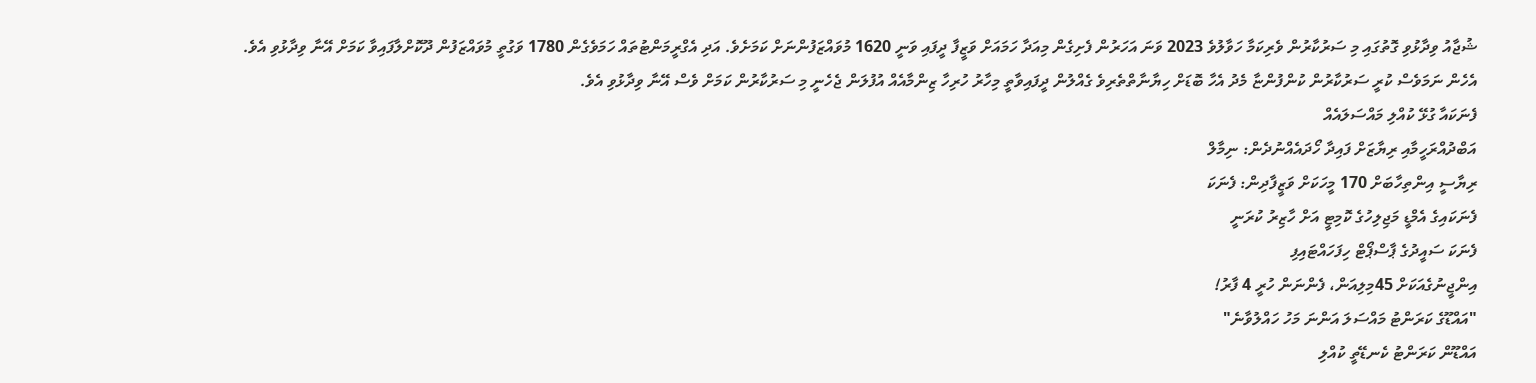ޝުޖާއު ވިދާޅުވި ގޮތުގައި މި ސަރުކާރުން ވެރިކަމާ ހަވާލުވެ 2023 ވަނަ އަހަރުން ފެށިގެން މިއަދާ ހަމައަށް ވަޒީފާ ދީފައި ވަނީ 1620 މުވައްޒަފުންނަށް ކަމަށެވެ. އަދި އެގްރީމަންޓުތައް ހަމަވެގެން 1780 ވަގުތީ މުވައްޒަފުން ދޫކޮށްލާފައިވާ ކަމަށް އޭނާ ވިދާޅުވި އެވެ.
އެހެން ނަމަވެސް ކުރީ ސަރުކާރުން ކުންފުންޏާ މެދު އެހާ ބޮޑަށް ހިޔާނާތްތެރިވެ ގެއްލުން ދީފައިވާތީ މިހާރު ހުރިހާ ޒިންމާއެއް އުފުލަން ޖެހެނީ މި ސަރުކާރުން ކަމަށް ވެސް އޭނާ ވިދާޅުވި އެވެ.
ފެނަކައާ ގުޅޭ ކުއްލި މައްސަލައެއް
އަބްދުއްރަހީމާއި ރިޔާޒަށް ފައިދާ ހޯދައެއްނުދެން: ނިމާލް
ރިޔާސީ އިންތިހާބަށް 170 މީހަކަށް ވަޒީފާދިން: ފެނަކަ
ފެނަކައިގެ އެމްޑީ މަޖިލިހުގެ ކޮމިޓީ އަށް ހާޒިރު ކުރަނީ
ފެނަކަ ސައީދުގެ ޕާސްޕޯޓް ހިފަހައްޓައިފި
އިންޖީނުގެއަކަށް 45މިލިއަން، ފެންނަން ހުރީ 4 ފާރު!
"އައްޑޫގެ ކަރަންޓު މައްސަލަ އަންނަ މަހު ހައްލުވާނެ"
އައްޑޫން ކަރަންޓު ކެނޑޭތީ ކުއްލި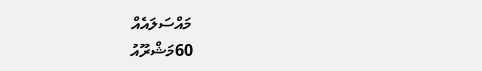މައްސަލައެއް
60މަޝްރޫއު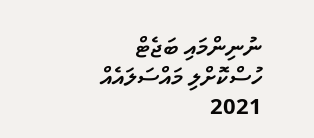ނުނިންމައި ބަޖެޓް ހުސްކޮށްލި މައްސަލައެއް
2021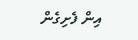އިން ފެށިގެން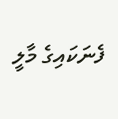ފެނަކައިގެ މާލީ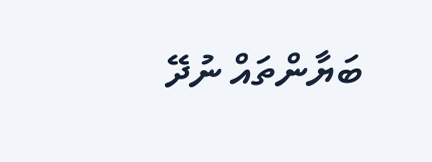ބަޔާންތައް ނުދޭ